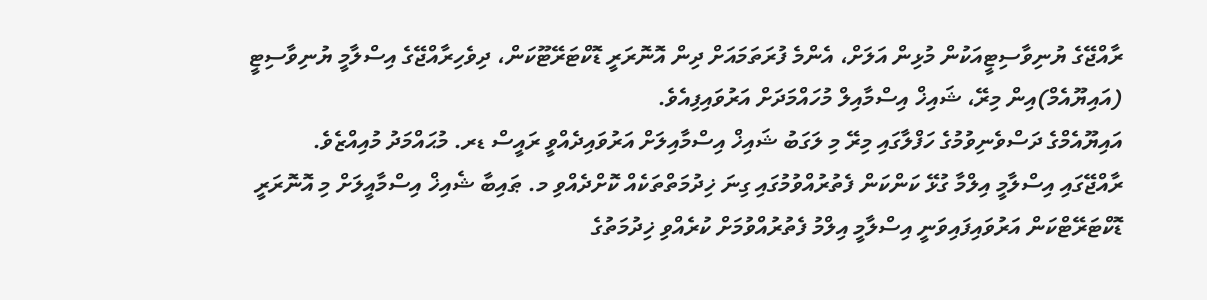ރާއްޖޭގެ ޔުނިވާސިޓީއަކުން މުޅިން އަލަށް، އެންމެ ފުރަތަމައަށް ދިން އޮނޮރަރީ ޑޮކްޓަރޭޓޫކަން، ދިވެހިރާއްޖޭގެ އިސްލާމީ ޔުނިވާސިޓީ (އައިޔޫއެމް)އިން މިރޭ، ޝައިޚް އިސްމާއިލް މުހައްމަދަށް އަރުވައިފިއެވެ.
އައިޔޫއެމްގެ ދަސްވެނިވުމުގެ ހަފްލާގައި މިރޭ މި ލަގަބު ޝައިޚް އިސްމާއިލަށް އަރުވައިދެއްވީ ރައީސް ޑރ. މުޙައްމަދު މުއިއްޒެވެ.
ރާއްޖޭގައި އިސްލާމީ އިލްމާ ގުޅޭ ކަންކަން ފެތުރުއްވުމުގައި ގިނަ ޚިދުމަތްތަކެއް ކޮށްދެއްވި މ. ޠައިބާ ޝެއިޚް އިސްމާއީލަށް މި އޮނޮރަރީ ޑޮކްޓަރޭޓްކަން އަރުވައިފައިވަނީ އިސްލާމީ އިލްމު ފެތުރުއްވުމަށް ކުރެއްވި ޚިދުމަތުގެ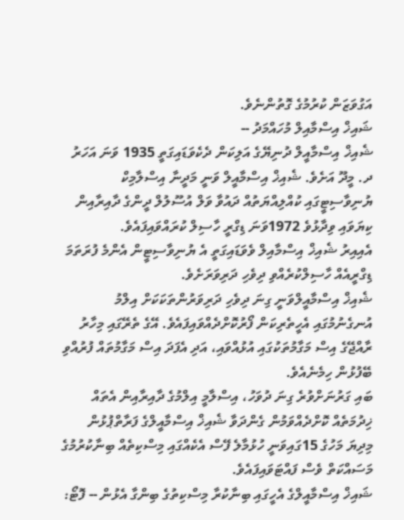އަގުވަޒަން ކުރުމުގެ ގޮތުންނެވެ.
ޝައިޚް އިސްމާއިލް މުހައްމަދު --
ޝެއިޚް އިސްމާއީލް ދުނިޔޭގެ އަލިކަން ދެކެވަޑައިގަތީ 1935 ވަނަ އަހަރު ދ. މީދޫ އަށެވެ. ޝެއިޚް އިސްމާއީލް ވަނީ މަދީނާ އިސްލާމިކް ޔުނިވާސިޓީގައި ކުއްލިއްޔަތުއް ދައުވާ ވަލް އުސޫލުލް ދީންގެ ދާއިރާއިން ކިޔަވައި ވިދާޅުވެ 1972ވަނަ ޑިގްރީ ހާސިލް ކުރައްވައިފައެވެ.
އެއިއިރު ޝެއިޚް އިސްމާއިލް ވެވަޑައިގަތީ އެ ޔުނިވާސިޓީން އެންމެ ފުރަތަމަ ޑިގްރީއެއް ހާސިލްކުރެއްވި ދިވެހި ދަރިވަރަށެވެ.
ޝެއިޚް އިސްމާއީލްވަނީ ގިނަ ދިވެހި ދަރިވަރުންތަކަކަށް އިލްމު އުނގެނުމުގައި އެހީތެރިކަން ފޯރުކޮށްދެއްވައިފައެވެ. އޭގެ ތެރޭގައި މިހާރު ރާއްޖޭގެ އިސް މަގާމުތަކުގައި އުޅުއްވައި، އަދި އެފަދަ އިސް މަގާމުތައް ފުރުއްވި ބޭފުޅުން ހިމެނެއެވެ.
ބައި ގަރުނަށްވުރެ ގިނަ ދުވަހު، އިސްލާމީ އިލްމުގެ ދާއިރާއިން އެތައް ޚިދުމަތެއް ކޮށްދެއްވަމުން ގެންދަވާ ޝެއިޚް އިސްމާއީލްގެ ފަރާތްޕުޅުން މިދިޔަ މަހުގެ 15ގައިވަނީ ހުޅުމާލެ ފޭސް އެކެއްގައި މިސްކިތެއް ބިނާކުރުމުގެ މަސައްކަތް ވެސް ފައްޓަވައިފައެވެ.
ޝައިޚް އިސްމާއީލްގެ އެހީގައި ބިނާކުރާ މިސްކިތުގެ ބިންގާ އެޅުން -- ފޮޓޯ: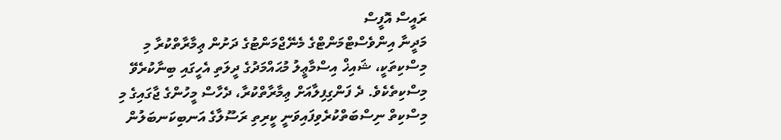ރައީސް އޮފީސް
މަދީނާ އިންވެސްޓްމަންޓްގެ މެނޭޖްމަންޓުގެ ދަށުން ޢިމާރާތްކުރާ މި މިސްކިތަކީ، ޝައިޚް އިސްމާޢީލު މުޙައްމަދުގެ ދީލަތި އެހީގައި ބިނާކުރެވޭ މިސްކިތެކެވެ. ދެ ފަންގިފިލާއަށް ޢިމާރާތްކުރާ، ދެހާސް މީހުންގެ ޖާގައިގެ މި މިސްކިތް ނިސްބަތްކުރެވިފައިވަނީ ކީރިތި ރަސޫލާގެ އަނބިކަނބަލުން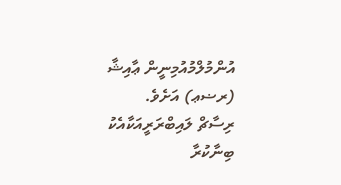އުންމުލްމުއުމިނީން ޢާއިޝާ (ރޟޢ) އަށެވެ.
ރިސާޗް ލައިބްރަރީއަކާއެކު ބިނާކުރާ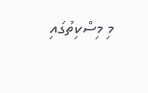މި މިސްކިތުގައި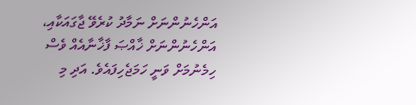އަންހެނުންނަށް ނަމާދު ކުރެވޭ ޖާގައަކާއި، އަންހެނުންނަށް ޚާއްޞަ ފާޚާނާއެއް ވެސް ހިމެނުމަށް ވަނީ ހަމަޖެހިފައެވެ. އަދި މި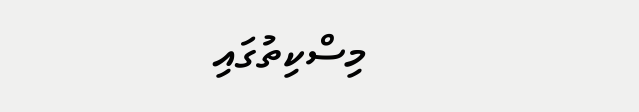މިސްކިތުގައި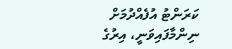ކަރަންޓު އުފެއްދުމަށް ނިންމާފައިވަނީ، އިރުގެ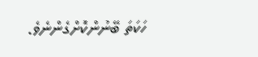ހަކަތަ ބޭނުންކޮށްގެންނެވެ.